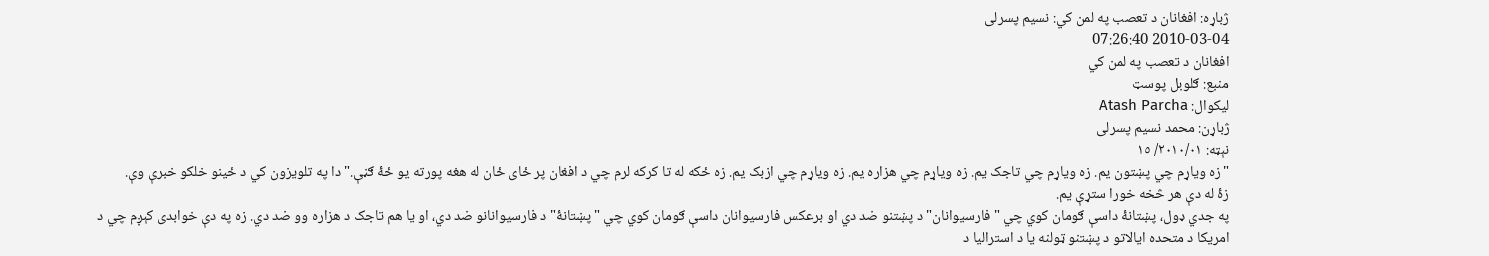ژباړه: افغانان د تعصب په لمن کي: نسيم پسرلى
2010-03-04 07:26:40
افغانان د تعصب په لمن کي
منبع: ګلوبل پوسټ
ليکوال: Atash Parcha
ژباړن: محمد نسيم پسرلى
نېټه: ٢٠١٠/٠١/ ١٥
"زه وياړم چي پښتون يم. زه وياړم چي تاجک يم. زه وياړم چي هزاره يم. زه وياړم چي ازبک يم. زه ځکه له تا کرکه لرم چي د افغان پر ځاى ځان له هغه پورته يو ځۀ ګڼې." دا په تلويزون کي د ځينو خلکو خبرې وې.
زۀ له دې هر څخه خورا ستړې يم.
په جدي ډول، پښتانۀ داسې ګومان کوي چي "فارسيوانان" د پښتنو ضد دي او برعکس فارسيوانان داسې ګومان کوي چي "پښتانۀ" د فارسيوانانو ضد دي، او يا هم تاجک د هزاره وو ضد دي. زه په دې خوابدى کېږم چي د امريکا د متحده ايالاتو د پښتنو ټولنه يا د استراليا د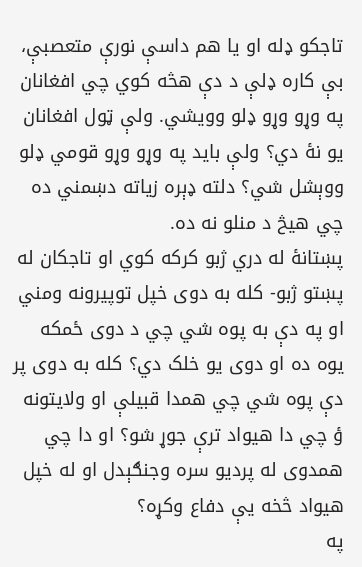تاجکو ډله او يا هم داسې نورې متعصبې، بې کاره ډلې د دې هڅه کوي چي افغانان په وړو وړو ډلو وويشي. ولې ټول افغانان يو نۀ دي؟ ولې بايد په وړو وړو قومي ډلو ووېشل شي؟ دلته ډېره زياته دښمني ده چي هيڅ د منلو نه ده.
پښتانۀ له دري ژبو کرکه کوي او تاجکان له پښتو ژبو- کله به دوى خپل توپيرونه ومني او په دې به پوه شي چي د دوى ځمکه يوه ده او دوى يو خلک دي؟ کله به دوى پر دې پوه شي چي همدا قبيلې او ولايتونه ؤ چي دا هيواد ترې جوړ شو؟ او دا چي همدوى له پرديو سره وجنګېدل او له خپل هيواد څخه يې دفاع وکړه؟
په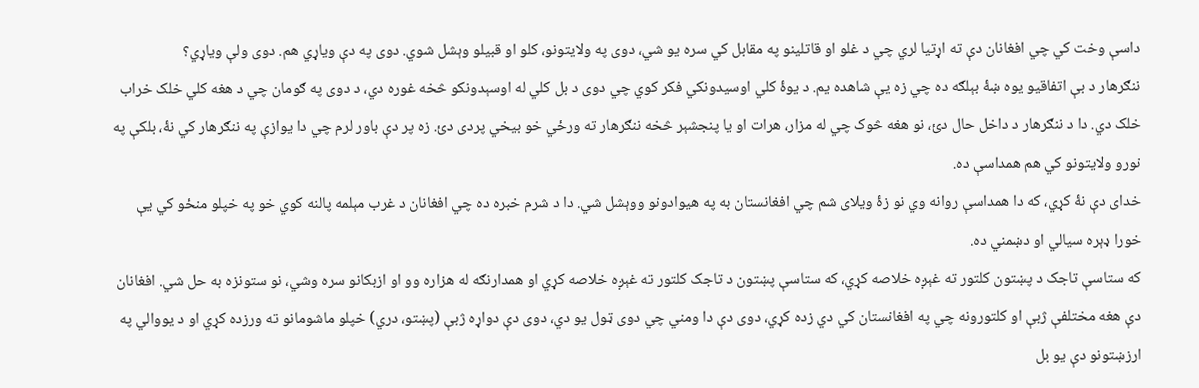داسې وخت کي چي افغانان دې ته اړتيا لري چي د غلو او قاتلينو په مقابل کي سره يو شي، دوى په ولايتونو، کلو او قبيلو وېشل شوي. دوى په دې وياړي هم. دوى ولې وياړي؟
ننګرهار د بې اتفاقيو يوه ښۀ بېلګه ده چي زه يې شاهده يم. د يوۀ کلي اوسيدونکي فکر کوي چي دوى د بل کلي له اوسېدونکو څخه غوره دي، د دوى په ګومان چي د هغه کلي خلک خراب خلک دي. دا د ننګرهار د داخل حال دئ، نو هغه څوک چي له مزار، هرات او يا پنجشېر څخه ننګرهار ته ورځي خو بيخي پردى دئ. زه پر دې باور لرم چي دا يوازې په ننګرهار کي نۀ، بلکې په نورو ولايتونو کي هم همداسې ده.
خداى دې نۀ کړي، که دا همداسې روانه وي نو زۀ ويلاى شم چي افغانستان به په هيوادونو ووېشل شي. دا د شرم خبره ده چي افغانان د غرب مېلمه پالنه کوي خو په خپلو منځو کي يې خورا ډېره سيالي او دښمني ده.
که ستاسې تاجک د پښتون کلتور ته غېږه خلاصه کړي، که ستاسې پښتون د تاجک کلتور ته غېږه خلاصه کړي او همدارنګه له هزاره وو او ازبکانو سره وشي، نو ستونزه به حل شي. افغانان دې هغه مختلفې ژبې او کلتورونه چي په افغانستان کي دي زده کړي، دوى دې دا ومني چي دوى ټول يو دي، دوى دې دواړه ژبې (پښتو، دري) خپلو ماشومانو ته ورزده کړي او د يووالي په ارزښتونو دې يو بل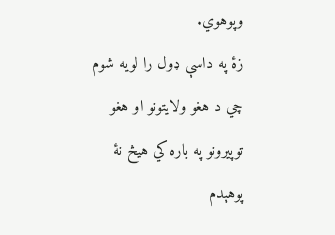وپوهوي.
زۀ په داسې ډول را لويه شوم چي د هغو ولايتونو او هغو توپيرونو په باره کي هيڅ نۀ پوهېدم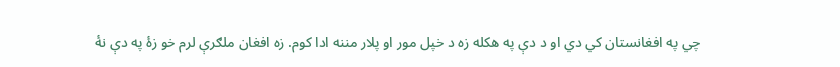چي په افغانستان کي دي او د دې په هکله زه د خپل مور او پلار مننه ادا کوم. زه افغان ملګرې لرم خو زۀ په دې نۀ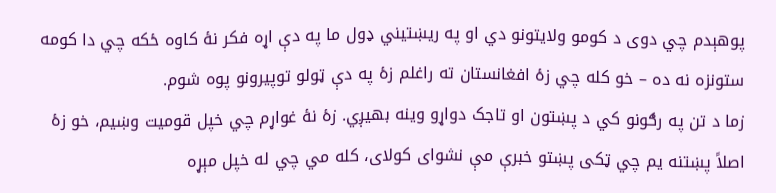پوهېدم چي دوى د کومو ولايتونو دي او په ريښتيني ډول ما په دې اړه فکر نۀ کاوه ځکه چي دا کومه ستونزه نه ده – خو کله چي زۀ افغانستان ته راغلم زۀ په دې ټولو توپيرونو پوه شوم.
زما د تن په رګونو کي د پښتون او تاجک دواړو وينه بهيږي. زۀ نۀ غواړم چي خپل قوميت وښيم، خو زۀ اصلاً پښتنه يم چي ټکى پښتو خبرې مې نشواى کولاى، کله مي چي له خپل مېړه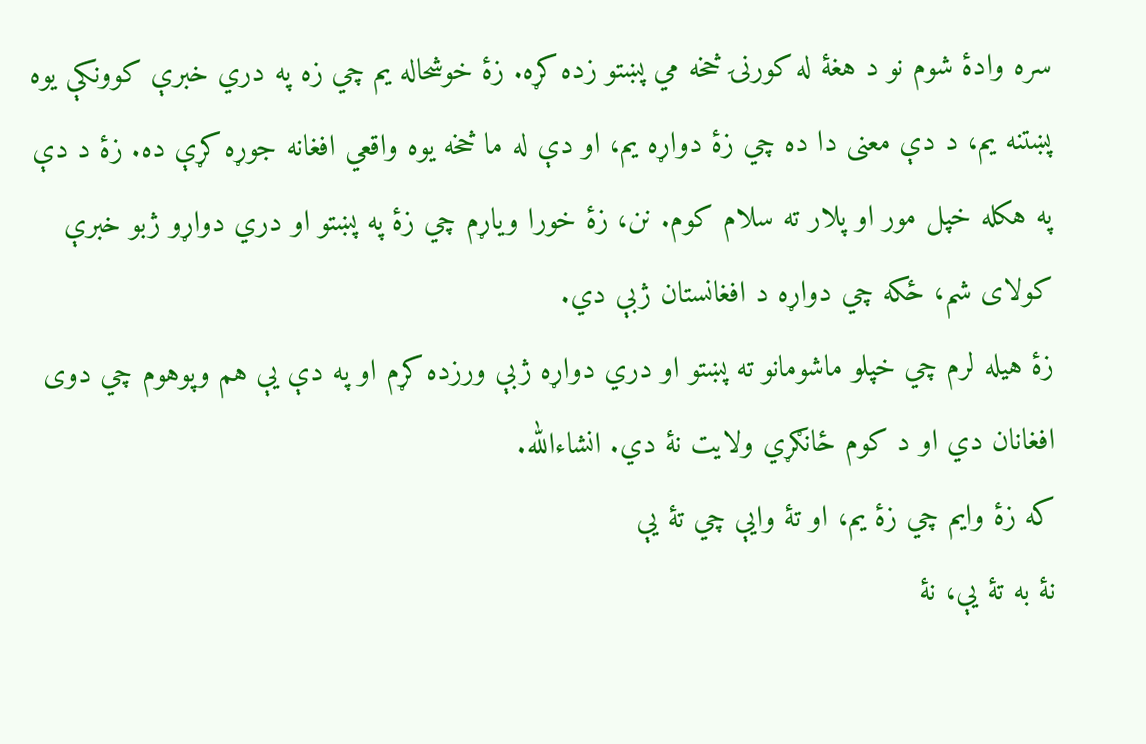سره وادۀ شوم نو د هغۀ له کورنۍ څخه مي پښتو زده کړه. زۀ خوشحاله يم چي زه په دري خبرې کوونکې يوه پښتنه يم، د دې معنى دا ده چي زۀ دواړه يم، او دې له ما څخه يوه واقعي افغانه جوړه کړې ده. زۀ د دې په هکله خپل مور او پلار ته سلام کوم. نن، زۀ خورا وياړم چي زۀ په پښتو او دري دواړو ژبو خبرې کولاى شم، ځکه چي دواړه د افغانستان ژبې دي.
زۀ هيله لرم چي خپلو ماشومانو ته پښتو او دري دواړه ژبې ورزده کړم او په دې يې هم وپوهوم چي دوى افغانان دي او د کوم ځانګړي ولايت نۀ دي. انشاءالله.
که زۀ وايم چي زۀ يم، او تۀ وايې چي تۀ يې
نۀ به تۀ يې، نۀ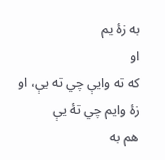به زۀ يم
او
که ته وايې چي ته يې، او زۀ وايم چي تۀ يې
هم به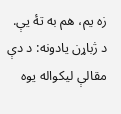زه يم، هم به تۀ يې.
د ژباړن يادونه: د دې مقالې ليکواله يوه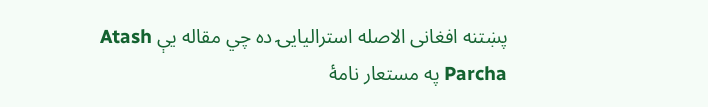پښتنه افغانى الاصله استراليايۍ ده چي مقاله يې Atash Parcha په مستعار نامۀ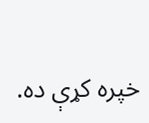خپره کړې ده.